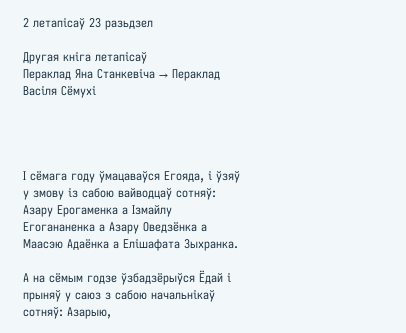2 летапісаў 23 разьдзел

Другая кніга летапісаў
Пераклад Яна Станкевіча → Пераклад Васіля Сёмухі




І сёмага году ўмацаваўся Егояда, і ўзяў у змову із сабою вайводцаў сотняў: Азару Ерогаменка а Ізмайлу Егогананенка а Азару Оведзёнка а Маасэю Адаёнка а Елішафата Зыхранка.

А на сёмым годзе ўзбадзёрыўся Ёдай і прыняў у саюз з сабою начальнікаў сотняў: Азарыю,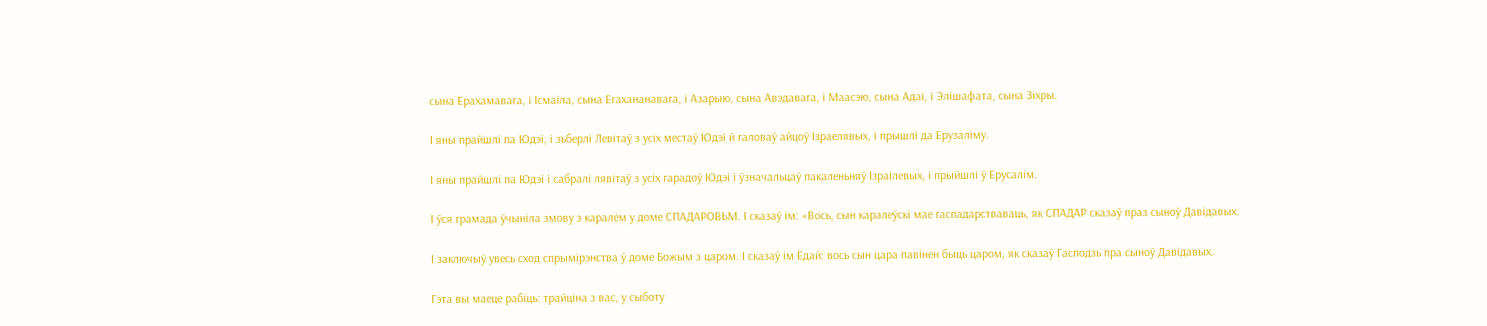сына Ерахамавага, і Ісмаіла, сына Егахананавага, і Азарыю, сына Авэдавага, і Маасэю, сына Адаі, і Элішафата, сына Зіхры.

І яны прайшлі па Юдэі, і зьберлі Левітаў з усіх местаў Юдэі й галоваў айцоў Ізраелявых, і прышлі да Ерузаліму.

І яны прайшлі па Юдэі і сабралі лявітаў з усіх гарадоў Юдэі і ўзначальцаў пакаленьняў Ізраілевых, і прыйшлі ў Ерусалім.

І ўся грамада ўчыніла змову з каралём у доме СПАДАРОВЬМ. І сказаў ім: «Вось, сын каралеўскі мае гаспадарстваваць, як СПАДАР сказаў праз сыноў Давідавых.

І заключыў увесь сход спрымірэнства ў доме Божым з царом. І сказаў ім Ёдай: вось сын цара павінен быць царом, як сказаў Гасподзь пра сыноў Давідавых.

Гэта вы маеце рабіць: трайціна з вас, у сыботу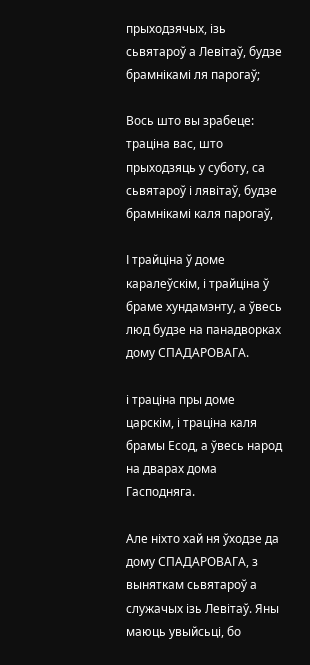прыходзячых, ізь сьвятароў а Левітаў, будзе брамнікамі ля парогаў;

Вось што вы зрабеце: траціна вас, што прыходзяць у суботу, са сьвятароў і лявітаў, будзе брамнікамі каля парогаў,

І трайціна ў доме каралеўскім, і трайціна ў браме хундамэнту, а ўвесь люд будзе на панадворках дому СПАДАРОВАГА.

і траціна пры доме царскім, і траціна каля брамы Есод, а ўвесь народ на дварах дома Гасподняга.

Але ніхто хай ня ўходзе да дому СПАДАРОВАГА, з выняткам сьвятароў а служачых ізь Левітаў. Яны маюць увыйсьці, бо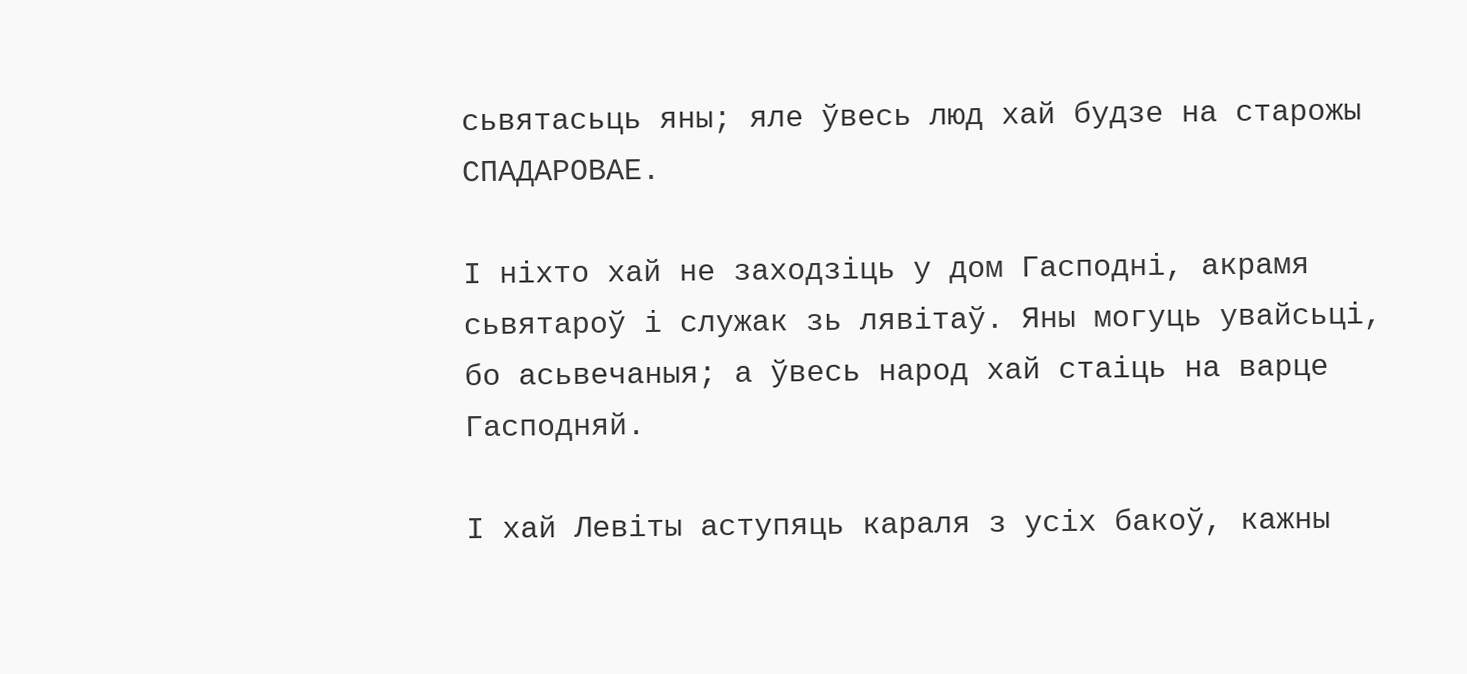сьвятасьць яны; яле ўвесь люд хай будзе на старожы СПАДАРОВАЕ.

І ніхто хай не заходзіць у дом Гасподні, акрамя сьвятароў і служак зь лявітаў. Яны могуць увайсьці, бо асьвечаныя; а ўвесь народ хай стаіць на варце Гасподняй.

І хай Левіты аступяць караля з усіх бакоў, кажны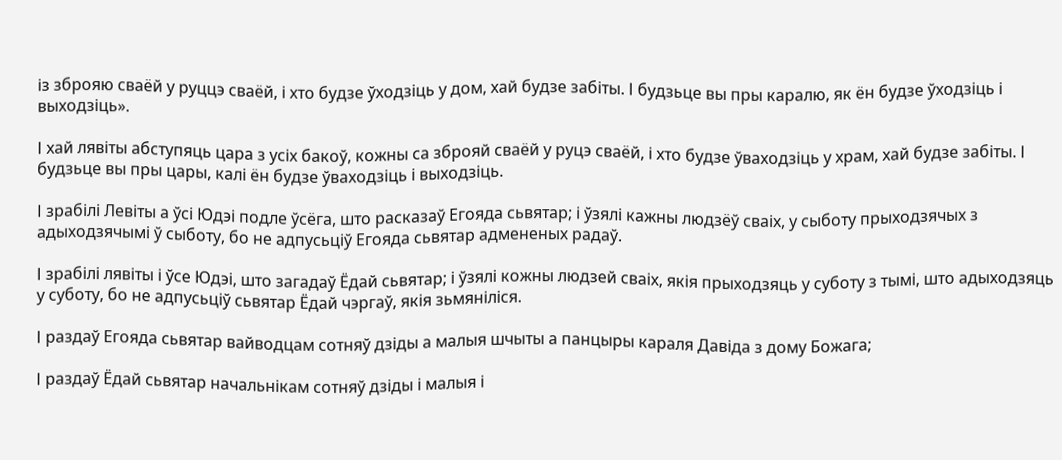із зброяю сваёй у руццэ сваёй, і хто будзе ўходзіць у дом, хай будзе забіты. І будзьце вы пры каралю, як ён будзе ўходзіць і выходзіць».

І хай лявіты абступяць цара з усіх бакоў, кожны са зброяй сваёй у руцэ сваёй, і хто будзе ўваходзіць у храм, хай будзе забіты. І будзьце вы пры цары, калі ён будзе ўваходзіць і выходзіць.

І зрабілі Левіты а ўсі Юдэі подле ўсёга, што расказаў Егояда сьвятар; і ўзялі кажны людзёў сваіх, у сыботу прыходзячых з адыходзячымі ў сыботу, бо не адпусьціў Егояда сьвятар адмененых радаў.

І зрабілі лявіты і ўсе Юдэі, што загадаў Ёдай сьвятар; і ўзялі кожны людзей сваіх, якія прыходзяць у суботу з тымі, што адыходзяць у суботу, бо не адпусьціў сьвятар Ёдай чэргаў, якія зьмяніліся.

І раздаў Егояда сьвятар вайводцам сотняў дзіды а малыя шчыты а панцыры караля Давіда з дому Божага;

І раздаў Ёдай сьвятар начальнікам сотняў дзіды і малыя і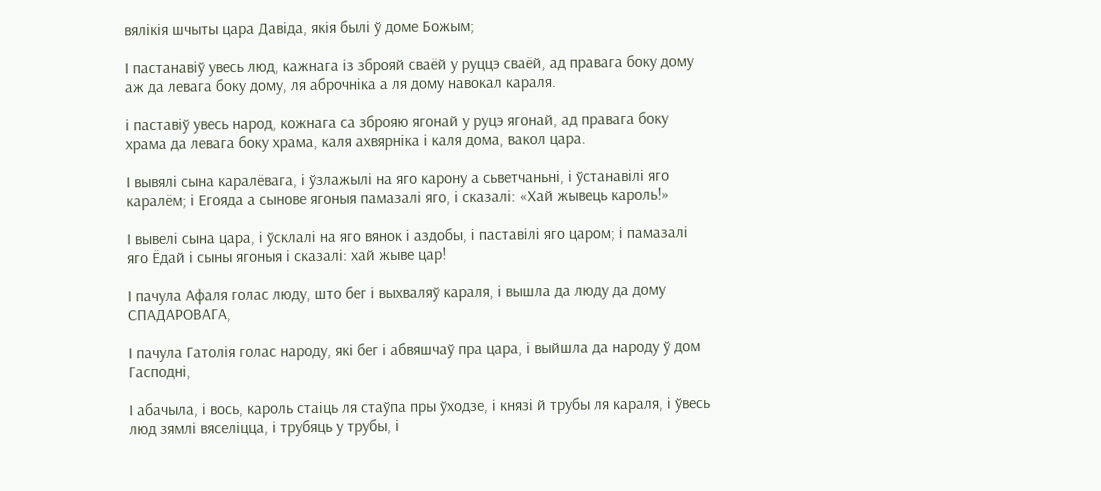вялікія шчыты цара Давіда, якія былі ў доме Божым;

І пастанавіў увесь люд, кажнага із зброяй сваёй у руццэ сваёй, ад правага боку дому аж да левага боку дому, ля аброчніка а ля дому навокал караля.

і паставіў увесь народ, кожнага са зброяю ягонай у руцэ ягонай, ад правага боку храма да левага боку храма, каля ахвярніка і каля дома, вакол цара.

І вывялі сына каралёвага, і ўзлажылі на яго карону а сьветчаньні, і ўстанавілі яго каралём; і Егояда а сынове ягоныя памазалі яго, і сказалі: «Хай жывець кароль!»

І вывелі сына цара, і ўсклалі на яго вянок і аздобы, і паставілі яго царом; і памазалі яго Ёдай і сыны ягоныя і сказалі: хай жыве цар!

І пачула Афаля голас люду, што бег і выхваляў караля, і вышла да люду да дому СПАДАРОВАГА,

І пачула Гатолія голас народу, які бег і абвяшчаў пра цара, і выйшла да народу ў дом Гасподні,

І абачыла, і вось, кароль стаіць ля стаўпа пры ўходзе, і князі й трубы ля караля, і ўвесь люд зямлі вяселіцца, і трубяць у трубы, і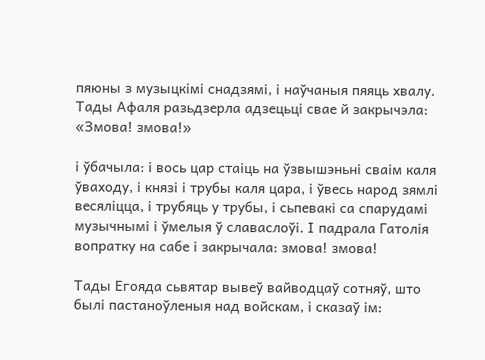пяюны з музыцкімі снадзямі, і наўчаныя пяяць хвалу. Тады Афаля разьдзерла адзецьці свае й закрычэла: «Змова! змова!»

і ўбачыла: і вось цар стаіць на ўзвышэньні сваім каля ўваходу, і князі і трубы каля цара, і ўвесь народ зямлі весяліцца, і трубяць у трубы, і сьпевакі са спарудамі музычнымі і ўмелыя ў славаслоўі. І падрала Гатолія вопратку на сабе і закрычала: змова! змова!

Тады Егояда сьвятар вывеў вайводцаў сотняў, што былі пастаноўленыя над войскам, і сказаў ім: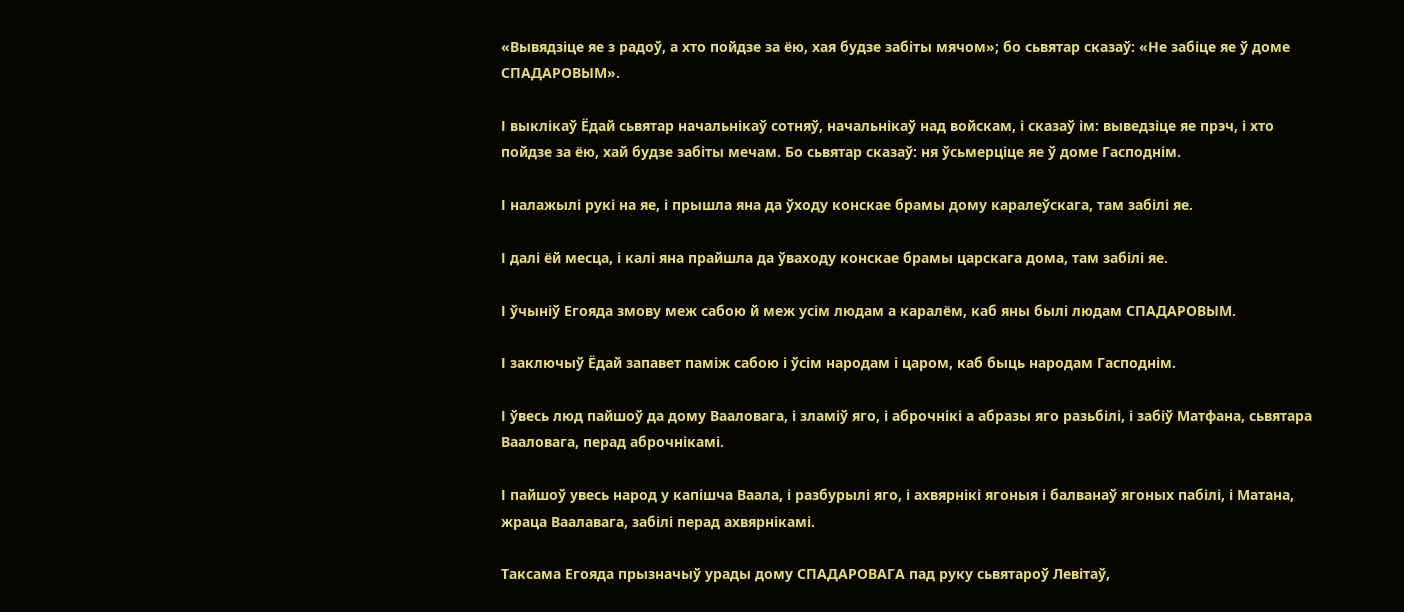«Вывядзіце яе з радоў, а хто пойдзе за ёю, хая будзе забіты мячом»; бо сьвятар сказаў: «Не забіце яе ў доме СПАДАРОВЫМ».

І выклікаў Ёдай сьвятар начальнікаў сотняў, начальнікаў над войскам, і сказаў ім: выведзіце яе прэч, і хто пойдзе за ёю, хай будзе забіты мечам. Бо сьвятар сказаў: ня ўсьмерціце яе ў доме Гасподнім.

І налажылі рукі на яе, і прышла яна да ўходу конскае брамы дому каралеўскага, там забілі яе.

І далі ёй месца, і калі яна прайшла да ўваходу конскае брамы царскага дома, там забілі яе.

І ўчыніў Егояда змову меж сабою й меж усім людам а каралём, каб яны былі людам СПАДАРОВЫМ.

І заключыў Ёдай запавет паміж сабою і ўсім народам і царом, каб быць народам Гасподнім.

І ўвесь люд пайшоў да дому Вааловага, і зламіў яго, і аброчнікі а абразы яго разьбілі, і забіў Матфана, сьвятара Вааловага, перад аброчнікамі.

І пайшоў увесь народ у капішча Ваала, і разбурылі яго, і ахвярнікі ягоныя і балванаў ягоных пабілі, і Матана, жраца Ваалавага, забілі перад ахвярнікамі.

Таксама Егояда прызначыў урады дому СПАДАРОВАГА пад руку сьвятароў Левітаў,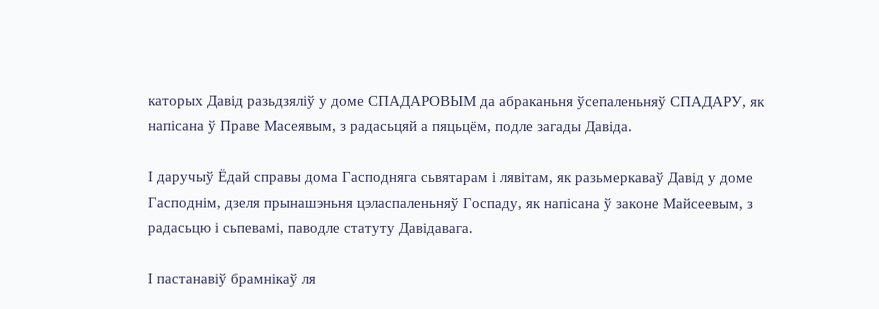каторых Давід разьдзяліў у доме СПАДАРОВЫМ да абраканьня ўсепаленьняў СПАДАРУ, як напісана ў Праве Масеявым, з радасьцяй а пяцьцём, подле загады Давіда.

І даручыў Ёдай справы дома Гасподняга сьвятарам і лявітам, як разьмеркаваў Давід у доме Гасподнім, дзеля прынашэньня цэласпаленьняў Госпаду, як напісана ў законе Майсеевым, з радасьцю і сьпевамі, паводле статуту Давідавага.

І пастанавіў брамнікаў ля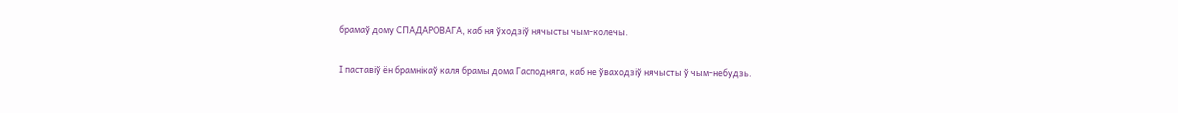брамаў дому СПАДАРОВАГА, каб ня ўходзіў нячысты чым-колечы.

І паставіў ён брамнікаў каля брамы дома Гасподняга, каб не ўваходзіў нячысты ў чым-небудзь.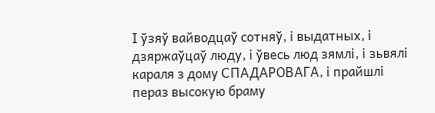І ўзяў вайводцаў сотняў, і выдатных, і дзяржаўцаў люду, і ўвесь люд зямлі, і зьвялі караля з дому СПАДАРОВАГА, і прайшлі пераз высокую браму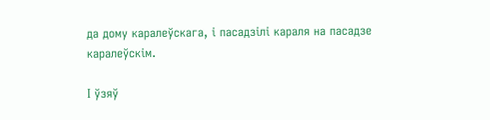да дому каралеўскага, і пасадзілі караля на пасадзе каралеўскім.

І ўзяў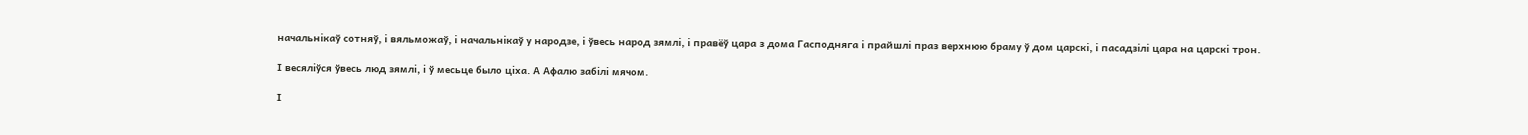начальнікаў сотняў, і вяльможаў, і начальнікаў у народзе, і ўвесь народ зямлі, і правёў цара з дома Гасподняга і прайшлі праз верхнюю браму ў дом царскі, і пасадзілі цара на царскі трон.

І весяліўся ўвесь люд зямлі, і ў месьце было ціха. А Афалю забілі мячом.

І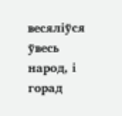весяліўся ўвесь народ, і горад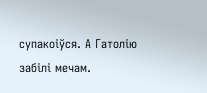супакоіўся. А Гатолію забілі мечам.